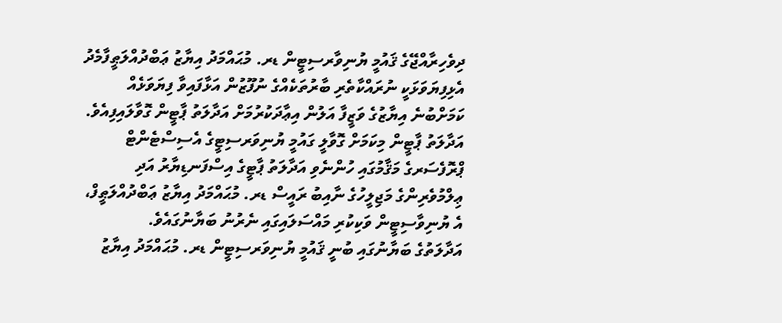ދިވެހިރާއްޖޭގެ ޤައުމީ ޔުނިވާރސިޓީން ޑރ. މުޙައްމަދު އިޔާޒު ޢަބްދުއްލަޠީފާމެދު އެޅިފިޔަވަޅަކީ ނުރައްކާތެރި ބާރުތަކެއްގެ ނުފޫޒުން އަޅާފައިވާ ފިޔަވަޅެއް ކަމަށްބުނެ އިޔާޒުގެ ވަޒީފާ އަލުން އިޢާދަކުރުމަށް އަދާލަތު ޕާޓީން ގޮވާލައިފިއެވެ.
އަދާލަތު ޕާޓީން މިކަމަށް ގޮވާލީ ގައުމީ ޔުނިވަރސިޓީގެ އެސިސްޓެންޓް ޕްރޮފެސަރގެ މަޤާމުގައި ހުންނެވި އަދާލަތު ޕާޓީގެ އިސްފަނޑިޔާރު އަދި ޢިލްމުވެރިންގެ މަޖިލީހުގެ ނާއިބު ރައީސް ޑރ. މުޙައްމަދު އިޔާޒު ޢަބްދުއްލަޠީފް، އެ ޔުނިވާސިޓީން ވަކިކުރި މައްސަލައިގައި ނެރުނު ބަޔާނުގައެވެ.
އަދާލަތުގެ ބަޔާނުގައި ބުނީ ޤައުމީ ޔުނިވަރސިޓީން ޑރ. މުޙައްމަދު އިޔާޒު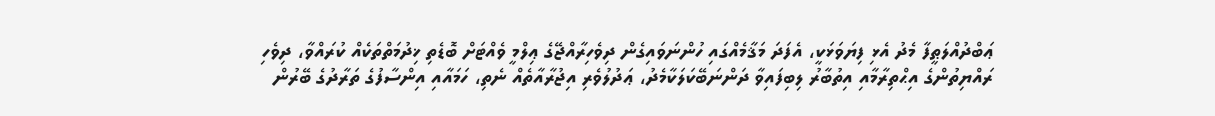ޢަބްދުއްލަޠީފާ މެދު އެޅި ފިޔަވަޅަކީ، އެފަދަ މަޤާމެއްގައި ހުންނަވައިގެން ދިވެހިރާއްޖޭގެ ޢިލްމީ ވެއްޓަށް ބޮޑެތި ޚިދުމަތްތަކެއް ކުރައްވާ، ދިވެހި ރައްޔިތުންގެ އިޙްތިރާމާއި އިތުބާރު ލިބިފައިވާ ދަންނަބޭކަލަކާމެދު، ޢަދުލުވެރި އިޖުރާއާތެއް ނެތި، ހަމައާއި އިންސާފުގެ ތަރާދުގެ ބޭރުން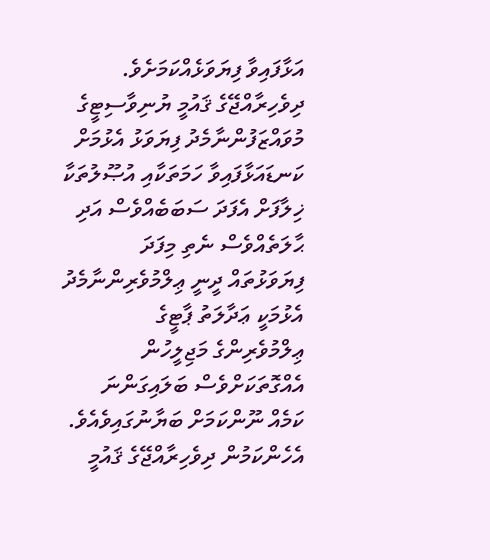އަޅާފައިވާ ފިޔަވަޅެއްކަމަށެވެ.
ދިވެހިރާއްޖޭގެ ޤައުމީ ޔުނިވާސިޓީގެ މުވައްޒަފުންނާމެދު ފިޔަވަޅު އެޅުމަށް ކަނޑައަޅާފައިވާ ހަމަތަކާއި އުޞޫލުތަކާ ޚިލާފަށް އެފަދަ ސަބަބެއްވެސް އަދި ޙާލަތެއްވެސް ނެތި މިފަދަ ފިޔަވަޅުތައް ދީނީ ޢިލްމުވެރިންނާމެދު އެޅުމަކީ ޢަދާލަތު ޕާޓީގެ ޢިލްމުވެރިންގެ މަޖިލީހުން އެއްގޮތަކަށްވެސް ބަލައިގަންނަ ކަމެއް ނޫންކަމަށް ބަޔާނުގައިވެއެވެ. އެހެންކަމުން ދިވެހިރާއްޖޭގެ ޤައުމީ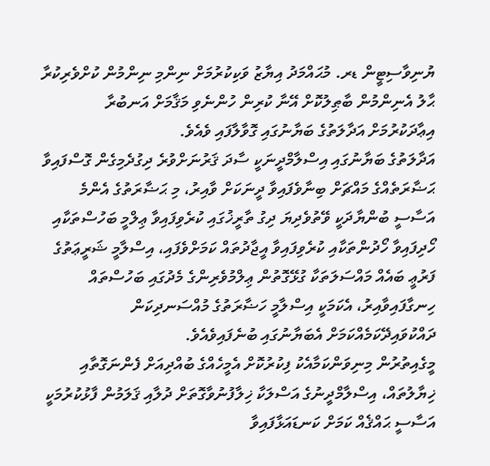ޔުނިވާސިޓީން ޑރ. މުޙައްމަދު އިޔާޒު ވަކިކުރުމަށް ނިންމި ނިންމުން ކުށްވެރިކުރާ ޙާލު އެނިންމުން ބާޠިލުކޮށް އޭނާ ކުރިން ހުންނެވި މަޤާމަށް އަނބުރާ އިޢާދަކުރުމަށް އަދާލަތުގެ ބަޔާނުގައި ގޮވާލާފައި ވެއެވެ.
އަދާލަތުގެ ބަޔާނުގައި އިސްލާމްދީނަކީ ސާދަ ޤަރުނަށްވުރެ ދިގުދެމިގެން ގޮސްފައިވާ ޙަޟާރަތެއްގެ މައްޗަށް ބިނާވެފައިވާ ދީނަކަށް ވާއިރު، މި ޙަޟާރަތުގެ އެންމެ އަސާސީ ބުންޔާދަކީ ވޭތުވެދިޔަ ދިގު ތާރީޚުގައި ކުރެވިފައިވާ ޢިލްމީ ބަހުސްތަކާއި ހޯދިފައިވާ ހޯދުންތަކާއި ކުރެވިފައިވާ އީޖާދުތައް ކަމަށްވެފައި، އިސްލާމީ ޝަރީޢަތުގެ ފަރުޢީ ބައެއް މައްސަލަތަކާ ގުޅޭގޮތުން ޢިލްމުވެރިންގެ މެދުގައި ބަހުސްތައް ހިނގާފައިވާއިރު، އެކަމަކީ އިސްލާމީ ހަޟާރަތުގެ މުއްސަނދިކަން ދައްކުވައިދޭކަމެއްކަމަށް އެބަޔާނުގައި ބުނެފައިވެއެވެ.
މީގެއިތުރުން މިނިވަންކަމާއެކު ފިކުރުކޮށް އެމީހެއްގެ ބުއްދިއަށް ފެންނަގޮތާއި ޚިޔާލުތައް، އިސްލާމްދީނުގެ އަސްލަކާ ޚިލާފުނުވާގޮތަށް ދުލާއި ޤަލަމުން ފާޅުކުރުމަކީ އަސާސީ ޙައްޤެއް ކަމަށް ކަނޑައަޅާފައިވާ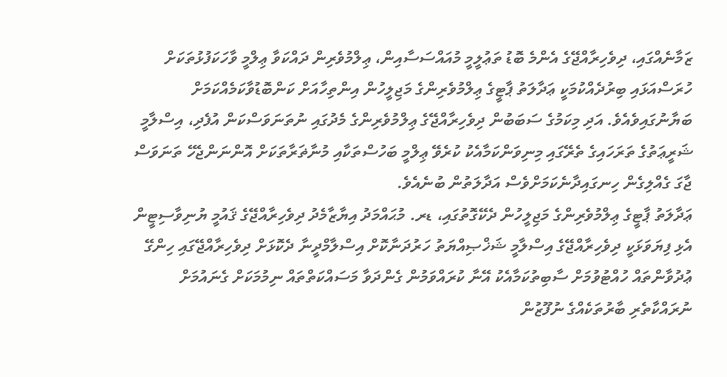ޒަމާނެއްގައި، ދިވެހިރާއްޖޭގެ އެންމެ ބޮޑު ތަޢުލީމީ މުއައްސަސާއިން، ޢިލްމުވެރިން ދައްކަވާ ޢިލްމީ ވާހަކަފުޅުތަކަށް ހުރަސްއަޅައި ބިރުދެއްކުމަކީ ޢަދާލަތު ޕާޓީގެ ޢިލްމުވެރިންގެ މަޖިލީހުން އިންތިހާއަށް ކަންބޮޑުވާކަމެއްކަމަށް ބަޔާނުގައިވެއެވެ. އަދި މިކަމުގެ ސަބަބުން ދިވެހިރާއްޖޭގެ ޢިލްމުވެރިންގެ މެދުގައި ނުތަނަވަސްކަން އުފެދި، އިސްލާމީ ޝަރީޢަތުގެ ތަރަހައިގެ ތެރޭގައި މިނިވަންކަމާއެކު ކުރެވޭ ޢިލްމީ ބަހުސްތަކާއި މުނާޡަރާތަކަށް އޮންނަންޖެހޭ ތަނަވަސް ޖާގަ ގެއްލިގެން ހިނގައިދާނެކަމަށްވެސް އަދާލަތުން ބުނެއެވެ.
ޢަދާލަތު ޕާޓީގެ ޢިލްމުވެރިންގެ މަޖިލީހުން ދެކޭގޮތުގައި، ޑރ. މުޙައްމަދު އިޔާޒާމެދު ދިވެހިރާއްޖޭގެ ޤައުމީ ޔުނިވާސިޓީން އެޅި ފިޔަވަޅަކީ ދިވެހިރާއްޖޭގެ އިސްލާމީ ޝަޚްޞިއްޔަތު ހަރުދަނާކޮށް އިސްލާމްދީނާ ދެކޮޅަށް ދިވެހިރާއްޖޭގައި ހިންގޭ ޢުދުވާންތައް ހުއްޓުވުމަށް ސާބިތުކަމާއެކު އޭނާ ކުރައްވަމުން ގެންދަވާ މަސައްކަތްތައް ނިމުމަކަށް ގެނައުމަށް ނުރައްކާތެރި ބާރުތަކެއްގެ ނުފޫޒުން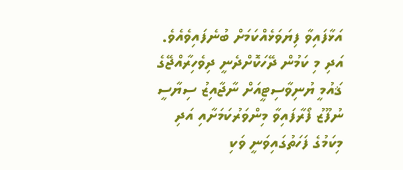އަޅާފައިވާ ފިޔަވަޅެއްކަމަށް ބުނެފައިވެއެވެ. އަދި މި ކަމުން ދޭހަކޮށްދެނީ ދިވެހިރާއްޖޭގެ ޤައުމީ ޔުނިވާސިޓީއަށް ނާޖާއިޒު ސިޔާސީ ނުފޫޒު ފޯރާފައިވާ މިންވަރުކަމަށާއި އަދި މިކަމުގެ ފަހަތުގައިވަނީ ވަކި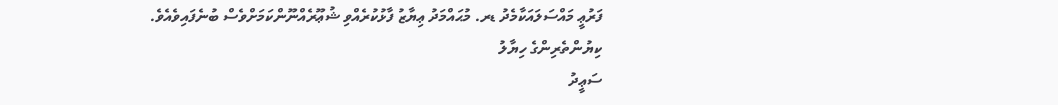ފަރުޢީ މައްސަލައަކާމެދު ޑރ. މުޙައްމަދު ޢިޔާޒު ފާޅުކުރެއްވި ޝުޢޫރެއްނޫންކަމަށްވެސް ބުނެފައިވެއެވެ.
ކިޔުންތެރިންގެ ހިޔާލު
ސަޢީދު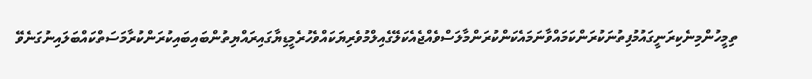ތިމީހުންމިނެކިރަނީގައުމުފިތުނަކުރަންކަމައްވާނަމައެކަންކުރަންމާލަސްވެއްޖެއެކަލޭގެއިލްމުވެރިޔަކައްވެހުރެމީޑިޔާގައިރައްޔިތުންބައިބައިކުރަންކުރާމަސަތްކައްބަލައިނުގަނެވޭ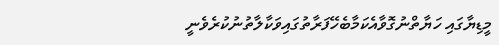މީޑިޔާގައި ހަޔާތްނުގޮވާއެކަމާބެހޭފަރާތުގައިވަކާލާތުނުކުރެވެނީ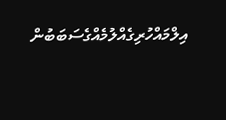އިލްމައްހުރިގެއްލުމެއްގެސަބަބުން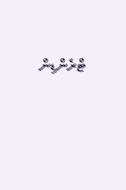ޓްރެންޑިން